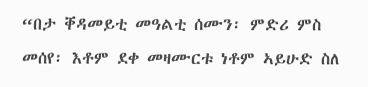“በታ ቐዳመይቲ መዓልቲ ሰሙን፡ ምድሪ ምስ መሰየ፡ እቶም ደቀ መዛሙርቱ ነቶም ኣይሁድ ስለ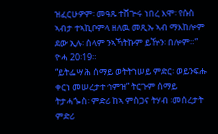ዝፈርሁዎም፡ መዓጹ ተሸጕሩ ነበረ እሞ፡ የሱስ ኣብታ ተኣኪቦምላ ዘለዉ መጺኡ ኣብ ማእከሎም ደው ኢሉ፡ ሰላም ንኣኻትኩም ይዅን፡ በሎም።” ዮሓ 20፡19።
“ይትፌሣሕ ሰማይ ወትትኀሠይ ምድር፡ ወይንፍሑ ቀርነ መሠረታተ ኅምዝ” ትርጉም ሰማይ ትታሓጐስ፡ ምድሪ ከኣ ምስጋና ትሃብ ፡መሰረታት ምድሪ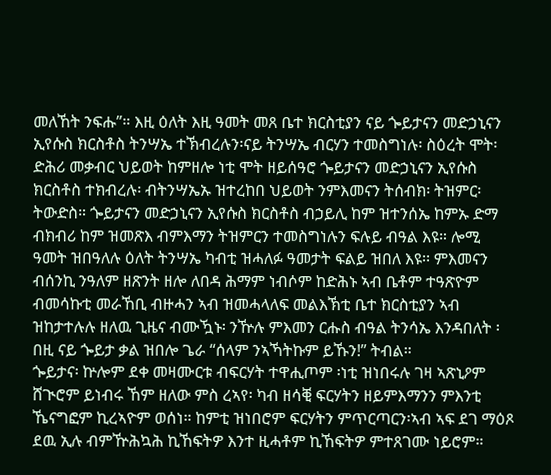መለኸት ንፍሑ”። እዚ ዕለት እዚ ዓመት መጸ ቤተ ክርስቲያን ናይ ጐይታናን መድኃኒናን ኢየሱስ ክርስቶስ ትንሣኤ ተኽብረሉን፡ናይ ትንሣኤ ብርሃን ተመስግነሉ፡ ስዕረት ሞት፡ ድሕሪ መቃብር ህይወት ከምዘሎ ነቲ ሞት ዘይሰዓሮ ጐይታናን መድኃኒናን ኢየሱስ ክርስቶስ ተክብረሉ፡ ብትንሣኤኡ ዝተረከበ ህይወት ንምእመናን ትሰብክ፡ ትዝምር፡ ትውድስ። ጐይታናን መድኃኒናን ኢየሱስ ክርስቶስ ብኃይሊ ከም ዝተንሰኤ ከምኡ ድማ ብክብሪ ከም ዝመጽእ ብምእማን ትዝምርን ተመስግነሉን ፍሉይ ብዓል እዩ። ሎሚ ዓመት ዝበዓለሉ ዕለት ትንሣኤ ካብቲ ዝሓለፉ ዓመታት ፍልይ ዝበለ እዩ፡፡ ምእመናን ብሰንኪ ንዓለም ዘጽንት ዘሎ ለበዳ ሕማም ነብሶም ከድሕኑ ኣብ ቤቶም ተዓጽዮም ብመሳኩቲ መራኸቢ ብዙሓን ኣብ ዝመሓላለፍ መልእኽቲ ቤተ ክርስቲያን ኣብ ዝከታተሉሉ ዘለዉ ጊዜና ብሙዃኑ፡ ንዅሉ ምእመን ርሑስ ብዓል ትንሳኤ እንዳበለት ፡በዚ ናይ ጐይታ ቃል ዝበሎ ጌራ “ሰላም ንኣኻትኩም ይኹን!” ትብል።
ጐይታና፡ ኵሎም ደቀ መዛሙርቱ ብፍርሃት ተዋሒጦም ፡ነቲ ዝነበሩሉ ገዛ ኣጽኒዖም ሸጒሮም ይነብሩ ኸም ዘለው ምስ ረኣየ፡ ካብ ዘሳቒ ፍርሃትን ዘይምእማንን ምእንቲ ኼናግፎም ኪረኣዮም ወሰነ። ከምቲ ዝነበሮም ፍርሃትን ምጥርጣርን፡ኣብ ኣፍ ደገ ማዕጾ ደዉ ኢሉ ብምዅሕኳሕ ኪኸፍትዎ እንተ ዚሓቶም ኪኸፍትዎ ምተጸገሙ ነይሮም።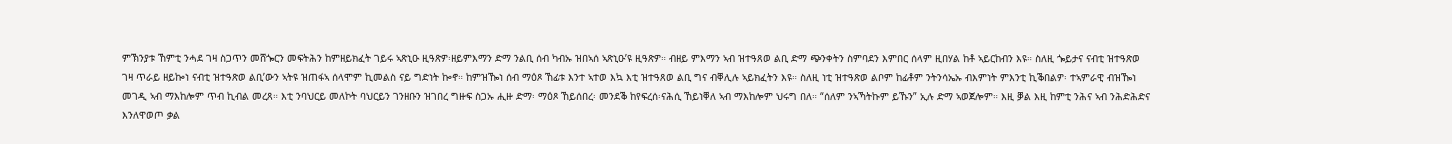ምኽንያቱ ኸምቲ ንሓደ ገዛ ስጋጥን መሸጐርን መፍትሕን ከምዘይክፈት ገይሩ ኣጽኒዑ ዚዓጽዎ፡ዘይምእማን ድማ ንልቢ ሰብ ካብኡ ዝበኣሰ ኣጽኒዑ’ዩ ዚዓጽዎ። ብዘይ ምእማን ኣብ ዝተዓጸወ ልቢ ድማ ጭንቀትን ስምባደን እምበር ሰላም ዚበሃል ከቶ ኣይርከብን እዩ። ስለዚ ጐይታና ናብቲ ዝተዓጽወ ገዛ ጥራይ ዘይኰነ ናብቲ ዝተዓጽወ ልቢ’ውን ኣትዩ ዝጠፋኣ ሰላሞም ኪመልስ ናይ ግድነት ኰኖ። ከምዝዀነ ሰብ ማዕጾ ኸፊቱ እንተ ኣተወ እኳ እቲ ዝተዓጸወ ልቢ ግና ብቐሊሉ ኣይክፈትን እዩ። ስለዚ ነቲ ዝተዓጽወ ልቦም ከፊቶም ንትንሳኤኡ ብእምነት ምእንቲ ኪቕበልዎ፡ ተኣምራዊ ብዝዀነ መገዲ ኣብ ማእከሎም ጥብ ኪብል መረጸ። እቲ ንባህርይ መለኮት ባህርይን ገንዘቡን ዝገበረ ግዙፍ ስጋኡ ሒዙ ድማ፡ ማዕጾ ኸይሰበረ፡ መንደቕ ከየፍረሰ፡ናሕሲ ኸይነቐለ ኣብ ማእከሎም ህሩግ በለ። “ሰለም ንኣኻትኩም ይኹን” ኢሉ ድማ ኣወጀሎም። እዚ ቓል እዚ ከምቲ ንሕና ኣብ ንሕድሕድና እንለዋወጦ ቃል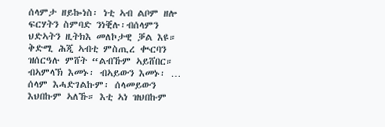ሰላምታ ዘይኰነስ፡ ነቲ ኣብ ልቦም ዘሎ ፍርሃትን ስምባድ ንነቒሉ፡ብሰላምን ህድኣትን ዚትክእ መለኮታዊ ቓል እዩ። ቅድሚ ሕጂ ኣብቲ ምስጢረ ቊርባን ዝሰርዓሉ ምሸት “ልብኹም ኣይሸበር። ብኣምላኽ እመኑ፡ ብኣይውን እመኑ፡ … ሰላም እሓድገልኩም፡ ሰላመይውን እህበኩም ኣለኹ። እቲ ኣነ ዝህበኩም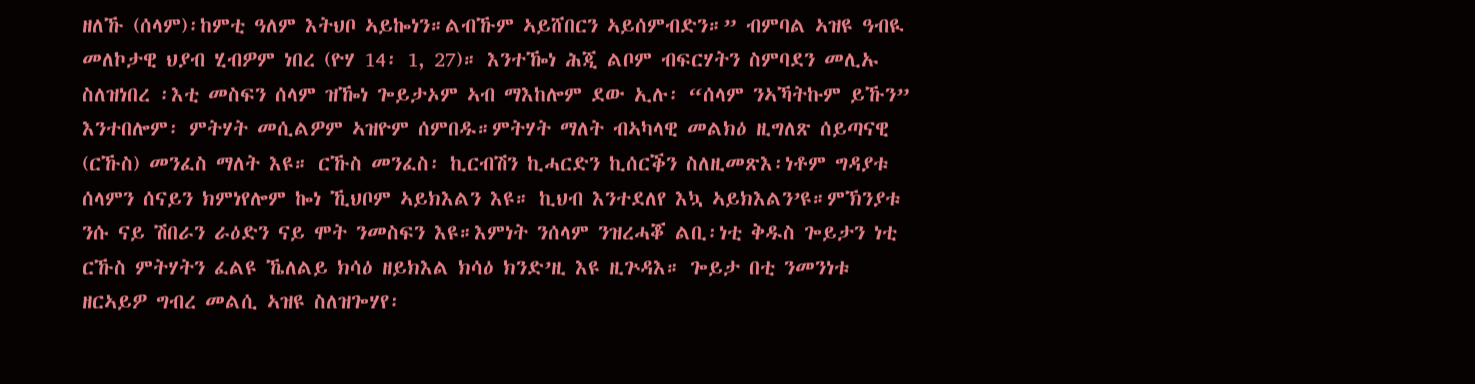ዘለኹ (ሰላም)፡ከምቲ ዓለም እትህቦ ኣይኰነን።ልብኹም ኣይሸበርን ኣይሰምብድን።” ብምባል ኣዝዩ ዓብዪ መለኮታዊ ህያብ ሂብዎም ነበረ (ዮሃ 14፡ 1, 27)። እንተዀነ ሕጂ ልቦም ብፍርሃትን ስምባደን መሊኡ ስለዝነበረ ፡እቲ መስፍን ሰላም ዝዀነ ጐይታኦም ኣብ ማእከሎም ደው ኢሉ፡ “ሰላም ንኣኻትኩም ይኹን” እንተበሎም፡ ምትሃት መሲልዎም ኣዝዮም ሰምበዱ።ምትሃት ማለት ብኣካላዊ መልክዕ ዚግለጽ ሰይጣናዊ (ርኹስ) መንፈስ ማለት እዩ። ርኹስ መንፈስ፡ ኪርብሽን ኪሓርድን ኪሰርቕን ስለዚመጽእ፡ነቶም ግዳያቱ ሰላምን ሰናይን ክምነየሎም ኰነ ኺህቦም ኣይክእልን እዩ። ኪህብ እንተደለየ እኳ ኣይክእልን’ዩ።ምኽንያቱ ንሱ ናይ ሽበራን ራዕድን ናይ ሞት ንመስፍን እዩ።እምነት ንሰላም ንዝረሓቖ ልቢ፡ነቲ ቅዱስ ጐይታን ነቲ ርኹስ ምትሃትን ፈልዩ ኼለልይ ክሳዕ ዘይክእል ክሳዕ ክንድ’ዚ እዩ ዚጕዳእ። ጐይታ በቲ ንመንነቱ ዘርኣይዎ ግብረ መልሲ ኣዝዩ ስለዝጐሃየ፡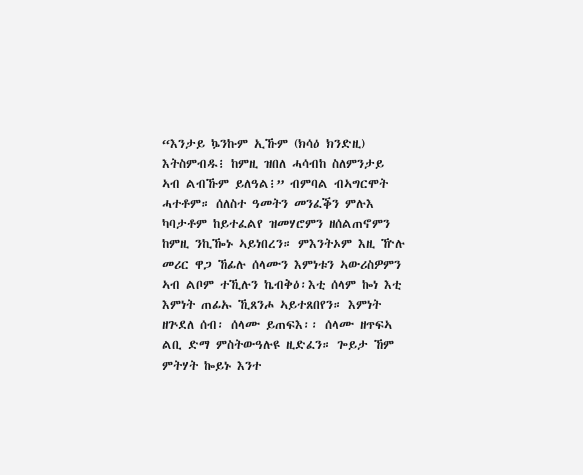“እንታይ ኴንኩም ኢኹም (ክሳዕ ክንድዚ) እትስምብዱ፧ ከምዚ ዝበለ ሓሳብከ ስለምንታይ ኣብ ልብኹም ይለዓል፧” ብምባል ብኣግርሞት ሓተቶም። ሰለስተ ዓመትን መንፈቕን ምሉእ ካባታቶም ከይተፈልየ ዝመሃሮምን ዘሰልጠኖምን ከምዚ ንኪዀኑ ኣይነበረን። ምእንትኦም እዚ ዅሉ መሪር ዋጋ ኸፊሉ ሰላሙን እምነቱን ኣውሪስዎምን ኣብ ልቦም ተኺሉን ኬብቅዕ፡እቲ ሰላም ኰነ እቲ እምነት ጠፊኡ ኺጸንሖ ኣይተጸበየን። እምነት ዘጕደለ ሰብ፡ ሰላሙ ይጠፍእ፡፡ ሰላሙ ዘጥፍኣ ልቢ ድማ ምስትውዓሉዩ ዚድፈን። ጐይታ ኸም ምትሃት ኰይኑ እንተ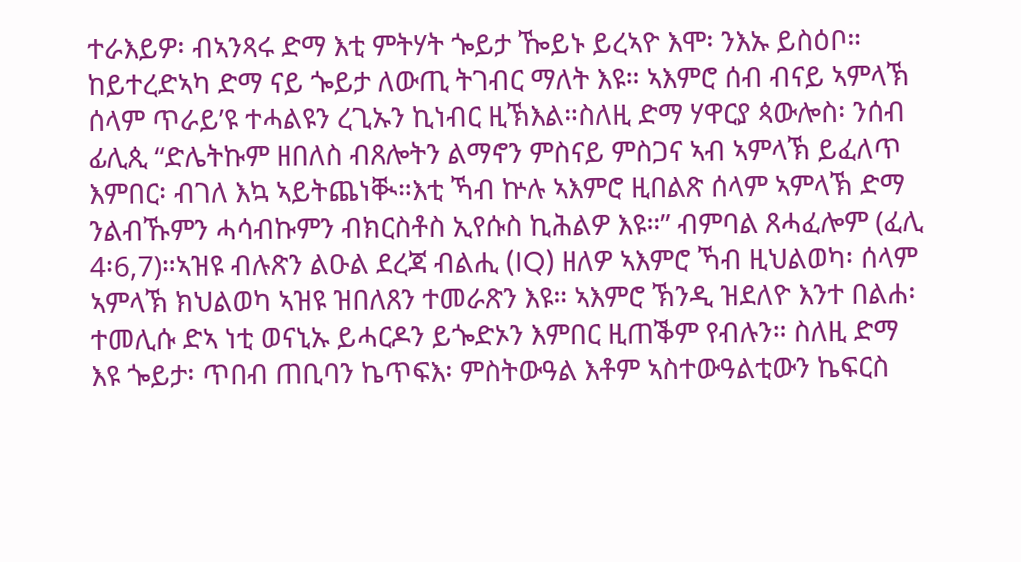ተራእይዎ፡ ብኣንጻሩ ድማ እቲ ምትሃት ጐይታ ዀይኑ ይረኣዮ እሞ፡ ንእኡ ይስዕቦ። ከይተረድኣካ ድማ ናይ ጐይታ ለውጢ ትገብር ማለት እዩ። ኣእምሮ ሰብ ብናይ ኣምላኽ ሰላም ጥራይ’ዩ ተሓልዩን ረጊኡን ኪነብር ዚኽእል።ስለዚ ድማ ሃዋርያ ጳውሎስ፡ ንሰብ ፊሊጲ “ድሌትኩም ዘበለስ ብጸሎትን ልማኖን ምስናይ ምስጋና ኣብ ኣምላኽ ይፈለጥ እምበር፡ ብገለ እኳ ኣይትጨነቚ።እቲ ኻብ ኵሉ ኣእምሮ ዚበልጽ ሰላም ኣምላኽ ድማ ንልብኹምን ሓሳብኩምን ብክርስቶስ ኢየሱስ ኪሕልዎ እዩ።” ብምባል ጸሓፈሎም (ፈሊ 4፡6,7)።ኣዝዩ ብሉጽን ልዑል ደረጃ ብልሒ (IQ) ዘለዎ ኣእምሮ ኻብ ዚህልወካ፡ ሰላም ኣምላኽ ክህልወካ ኣዝዩ ዝበለጸን ተመራጽን እዩ። ኣእምሮ ኽንዲ ዝደለዮ እንተ በልሐ፡ ተመሊሱ ድኣ ነቲ ወናኒኡ ይሓርዶን ይጐድኦን እምበር ዚጠቕም የብሉን። ስለዚ ድማ እዩ ጐይታ፡ ጥበብ ጠቢባን ኬጥፍእ፡ ምስትውዓል እቶም ኣስተውዓልቲውን ኬፍርስ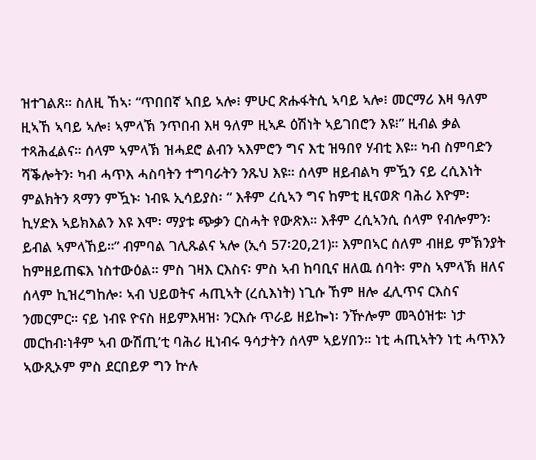ዝተገልጸ። ስለዚ ኸኣ፡ “ጥበበኛ ኣበይ ኣሎ፧ ምሁር ጽሑፋትሲ ኣባይ ኣሎ፧ መርማሪ እዛ ዓለም ዚኣኸ ኣባይ ኣሎ፧ ኣምላኽ ንጥበብ እዛ ዓለም ዚኣዶ ዕሽነት ኣይገበሮን እዩ፧” ዚብል ቃል ተጻሕፈልና። ሰላም ኣምላኽ ዝሓደሮ ልብን ኣእምሮን ግና እቲ ዝዓበየ ሃብቲ እዩ። ካብ ስምባድን ሻቕሎትን፡ ካብ ሓጥእ ሓስባትን ተግባራትን ንጹህ እዩ። ሰላም ዘይብልካ ምዃን ናይ ረሲእነት ምልክትን ጻማን ምዃኑ፡ ነብዪ ኢሳይያስ፡ “ እቶም ረሲኣን ግና ከምቲ ዚናወጽ ባሕሪ እዮም፡ ኪሃድእ ኣይክእልን እዩ እሞ፡ ማያቱ ጭቃን ርስሓት የውጽእ። እቶም ረሲኣንሲ ሰላም የብሎምን፡ ይብል ኣምላኸይ።” ብምባል ገሊጹልና ኣሎ (ኢሳ 57፡20,21)። እምበኣር ሰለም ብዘይ ምኽንያት ከምዘይጠፍእ ነስተውዕል። ምስ ገዛእ ርእስና፡ ምስ ኣብ ከባቢና ዘለዉ ሰባት፡ ምስ ኣምላኽ ዘለና ሰላም ኪዝረግከሎ፡ ኣብ ህይወትና ሓጢኣት (ረሲእነት) ነጊሱ ኸም ዘሎ ፈሊጥና ርእስና ንመርምር። ናይ ነብዩ ዮናስ ዘይምእዛዝ፡ ንርእሱ ጥራይ ዘይኰነ፡ ንዅሎም መጓዕዝቱ፡ ነታ መርከብ፡ነቶም ኣብ ውሽጢ’ቲ ባሕሪ ዚነብሩ ዓሳታትን ሰላም ኣይሃበን። ነቲ ሓጢኣትን ነቲ ሓጥእን ኣውጺኦም ምስ ደርበይዎ ግን ኵሉ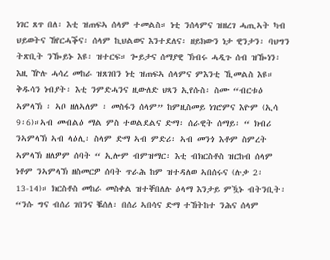ነገር ጸጥ በለ፡ እቲ ዝጠፍኣ ሰላም ተመልስ። ነቲ ንሰላምና ዝዘረገ ሓጢኣት ካብ ህይወትና ኸየርሓቕና፡ ሰላም ኪህልወና እንተደለና፡ ዘይክውን ነታ ዊንታን፡ ባህግን ትጽቢት ንዀይኑ እዩ፡ ዝተርፍ። ጐይታና ሰማያዊ ኽብሩ ሓዲጉ ሰብ ዝዀነን፡ እዚ ዅሉ ሓሳረ መከራ ዝጸገበን ነቲ ዝጠፍኣ ሰላምና ምእንቲ ኺመልስ እዩ። ቅዱሳን ነብያት፡ እቲ ንምድሓንና ዚውለድ ህጻን ኢየሱስ፡ ስሙ “ብርቱዕ ኣምላኽ ፡ ኣቦ ዘለኣለም ፡ መስፋን ሰላም” ከምዚስመይ ነገሮምና እዮም (ኢሳ 9፡6)።ኣብ መብልዕ ማል ምስ ተወልደልና ድማ፡ ሰራዊት ሰማይ፡ “ ክብሪ ንኣምላኽ ኣብ ላዕሊ፡ ስላም ድማ ኣብ ምድሪ፡ ኣብ መንጎ እቶም ስምረት ኣምላኽ ዘለዎም ሰባት “ ኢሎም ብምዝማር፡ እቲ ብክርስቶስ ዝርከብ ሰላም ነቶም ንኣምላኽ ዘስመርዎ ሰባት ጥራሕ ከም ዝተዳለወ ኣበሰሩና (ሉቃ 2፡13-14)። ክርስቶስ መከራ መስቀል ዝተቐበለሉ ዕላማ እንታይ ምዃኑ ብትንቢት፡ “ንሱ ግና ብሰሪ ገበንና ቘሰለ፡ በሰሪ ኣበሳና ድማ ተኸትከተ ንሕና ሰላም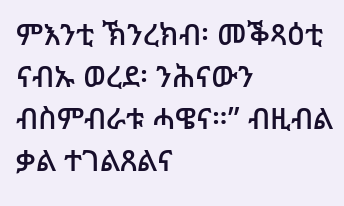ምእንቲ ኽንረክብ፡ መቕጻዕቲ ናብኡ ወረደ፡ ንሕናውን ብስምብራቱ ሓዌና።” ብዚብል ቃል ተገልጸልና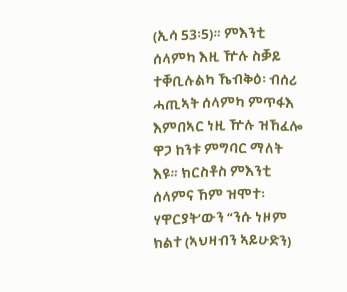(ኢሳ 53፡5)። ምእንቲ ሰላምካ እዚ ዅሉ ስቓይ ተቐቢሉልካ ኼብቅዕ፡ ብሰሪ ሓጢኣት ሰላምካ ምጥፋእ እምበኣር ነዚ ዅሉ ዝኸፈሎ ዋጋ ከንቱ ምግባር ማለት እዩ። ክርስቶስ ምእንቲ ሰላምና ኸም ዝሞተ፡ሃዋርያት’ውን “ንሱ ነዞም ክልተ (ኣህዛብን ኣይሁድን)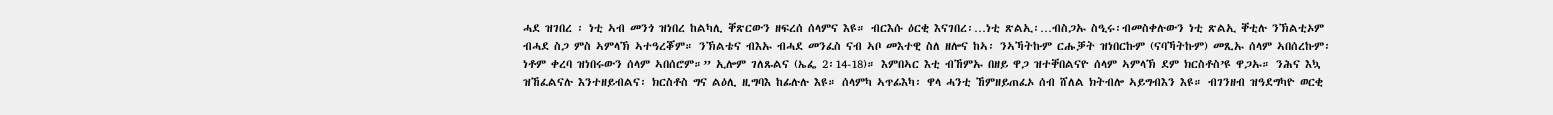ሓደ ዝገበረ ፡ ነቲ ኣብ መንጎ ዝነበረ ከልካሊ ቐጽርውን ዘፍረሰ ሰላምና እዩ። ብርእሱ ዕርቂ እናገበረ፡…ነቲ ጽልኢ፡…ብስጋኡ ስዒሩ፡ብመስቀሉውን ነቲ ጽልኢ ቐቲሉ ንኽልቲኦም ብሓደ ስጋ ምስ ኣምላኽ ኣተዓረቖም። ንኽልቴና ብእኡ ብሓደ መንፈስ ናብ ኣቦ መእተዊ ስለ ዘሎና ከኣ፡ ንኣኻትኩም ርሑቓት ዝነበርኩም (ናባኻትኩም) መጺኡ ሰላም ኣበሰረኩም፡ ነቶም ቀረባ ዝነበሩውን ሰላም ኣበሰሮም።” ኢሎም ገለጹልና (ኤፌ 2፡14-18)። እምበኣር እቲ ብኸምኡ በዘይ ዋጋ ዝተቐበልናዮ ሰላም ኣምላኽ ደም ክርስቶስ’ዩ ዋጋኡ። ንሕና እኳ ዝኸፈልናሉ እንተዘይብልና፡ ክርስቶስ ግና ልዕሊ ዚግባእ ከፊሉሉ እዩ። ሰላምካ ኣጥፊእካ፡ ዋላ ሓንቲ ኸምዘይጠፈኦ ሰብ ሸለል ክትብሎ ኣይግብእን እዩ። ብገንዘብ ዝዓደግካዮ ወርቂ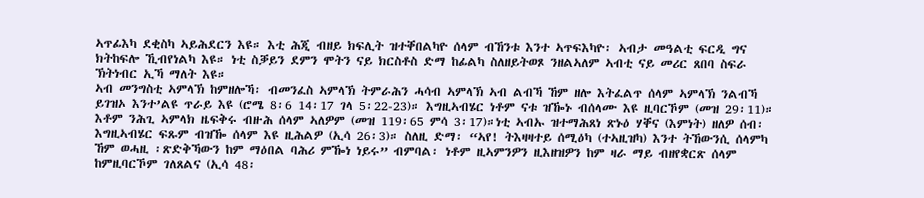ኣጥፊእካ ደቂስካ ኣይሕደርን እዩ። እቲ ሕጂ ብዘይ ክፍሊት ዝተቐበልካዮ ሰላም ብኸንቱ እንተ ኣጥፍእካዮ፡ ኣብታ መዓልቲ ፍርዲ ግና ክትከፍሎ ኺብየነልካ እዩ። ነቲ ስቓይን ደምን ሞትን ናይ ክርስቶስ ድማ ከፊልካ ስለዘይትወጾ ንዘልኣለም ኣብቲ ናይ መሪር ጸበባ ስፍራ ኽትነብር ኢኻ ማለት እዩ።
ኣብ መንግስቲ ኣምላኽ ከምዘሎኻ፡ ብመንፈስ ኣምላኽ ትምራሕን ሓሳብ ኣምላኽ ኣብ ልብኻ ኸም ዘሎ እትፈልጥ ሰላም ኣምላኽ ንልብኻ ይገዝኦ እንተ’ልዩ ጥራይ እዩ (ሮሜ 8፡6 14፡17 ገላ 5፡22-23)። እግዚኣብሄር ነቶም ናቱ ዝዀኑ ብሰላሙ እዩ ዚባርኾም (መዝ 29፡11)። እቶም ንሕጊ ኣምላክ ዜፍቅሩ ብዙሕ ሰላም ኣለዎም (መዝ 119፡65 ምሳ 3፡17)።ነቲ ኣብኡ ዝተማሕጸነ ጽኑዕ ሃቐና (እምነት) ዘለዎ ሰብ፡ እግዚኣብሄር ፍጹም ብዝዀ ሰላም እዩ ዚሕልዎ (ኢሳ 26፡3)። ስለዚ ድማ፡ “ኣየ! ትእዛዛተይ ሰሚዕካ (ተኣዚዝካ) እንተ ትኸውንሲ ሰላምካ ኸም ወሓዚ ፡ጽድቅኻውን ከም ማዕበል ባሕሪ ምዀነ ነይሩ” ብምባል፡ ነቶም ዚኣምንዎን ዚእዘዝዎን ከም ዛራ ማይ ብዘየቋርጽ ሰላም ከምዚባርኾም ገለጸልና (ኢሳ 48፡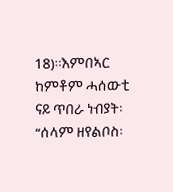18)።እምበኣር ከምቶም ሓሰውቲ ናይ ጥበራ ነብያት፡ “ሰላም ዘየልቦስ፡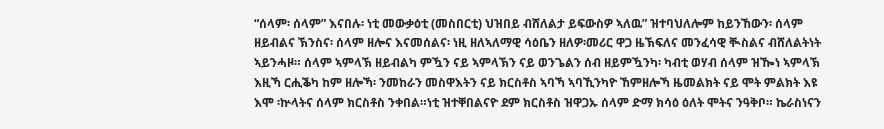“ሰላም፡ ሰላም” እናበሉ፡ ነቲ መውቃዕቲ (መስበርቲ) ህዝበይ ብሸለልታ ይፍውስዎ ኣለዉ” ዝተባህለሎም ከይንኸውን፡ ሰላም ዘይብልና ኽንስና፡ ሰላም ዘሎና እናመሰልና፡ ነዚ ዘለኣለማዊ ሳዕቤን ዘለዎ፡መሪር ዋጋ ዜኽፍለና መንፈሳዊ ቚስልና ብሸለልትነት ኣይንሓዞ። ሰላም ኣምላኽ ዘይብልካ ምዃን ናይ ኣምላኽን ናይ ወንጌልን ሰብ ዘይምዃንካ፡ ካብቲ ወሃብ ሰላም ዝዀነ ኣምላኽ እዚኻ ርሒቕካ ከም ዘሎኻ፡ ንመከራን መስዋእትን ናይ ክርስቶስ ኣባኻ ኣባኺንካዮ ኸምዘሎኻ ዜመልክት ናይ ሞት ምልክት እዩ እሞ ፡ኵላትና ሰላም ክርስቶስ ንቀበል።ነቲ ዝተቐበልናዮ ደም ክርስቶስ ዝዋጋኡ ሰላም ድማ ክሳዕ ዕለት ሞትና ንዓቅቦ። ኬራስነናን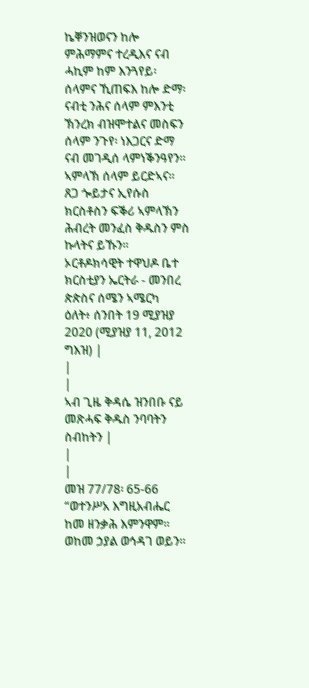ኬቐንዝወናን ከሎ ምሕማምና ተረዲእና ናብ ሓኪም ከም እንጓየይ፡ ሰላምና ኺጠፍእ ከሎ ድማ፡ ናብቲ ንሕና ሰላም ምእንቲ ኽንረክ ብዝሞተልና መስፍን ሰላም ንጉየ፡ ነእጋርና ድማ ናብ መገዲሰ ላምነቕንዓየን። ኣምላኽ ሰላም ይርድኣና።
ጸጋ ጐይታና ኢየሱስ ክርስቶስን ፍቕሪ ኣምላኽን ሕብረት መንፈስ ቅዱስን ምስ ኩላትና ይኹን።
ኦርቶዶክሳዊት ተዋህዶ ቤተ ክርስቲያን ኤርትራ - መንበረ ጵጵስና ሰሜን ኣሜርካ
ዕለት፥ ሰንበት 19 ሚያዝያ 2020 (ሚያዝያ 11, 2012 ግእዝ) |
|
|
ኣብ ጊዜ ቅዳሴ ዝንበቡ ናይ መጽሓፍ ቅዱስ ንባባትን ስብከትን |
|
|
መዝ 77/78፡ 65-66 “ወተንሥአ እግዚአብሔር ከመ ዘንቃሕ እምንዋም። ወከመ ኃያል ወኅዳገ ወይን።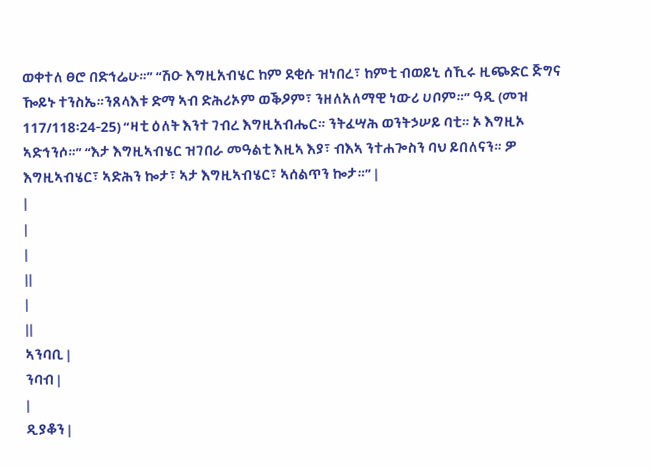ወቀተለ ፀሮ በድኅሬሁ።” “ሽዑ እግዚአብሄር ከም ደቂሱ ዝነበረ፣ ከምቲ ብወይኒ ሰኺሩ ዚጭድር ጅግና ዀይኑ ተንስኤ።ንጸላእቱ ድማ ኣብ ድሕሪኦም ወቕዖም፣ ንዘለአለማዊ ነውሪ ሀቦም።” ዓዲ (መዝ 117/118፡24-25) “ዛቲ ዕለት እንተ ገብረ እግዚአብሔር። ንትፈሣሕ ወንትኃሠይ ባቲ። ኦ እግዚኦ ኣድኅንሶ።” “እታ እግዚኣብሄር ዝገበራ መዓልቲ እዚኣ እያ፣ ብእኣ ንተሐጐስን ባህ ይበለናን። ዎ እግዚኣብሄር፣ ኣድሕን ኰታ፣ ኣታ እግዚኣብሄር፣ ኣሰልጥን ኰታ።” |
|
|
|
||
|
||
ኣንባቢ |
ንባብ |
|
ዲያቆን |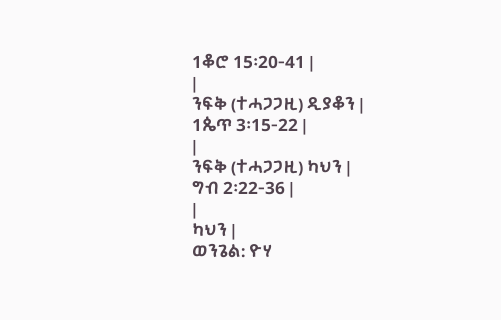1ቆሮ 15፡20-41 |
|
ንፍቅ (ተሓጋጋዚ) ዲያቆን |
1ጴጥ 3፡15-22 |
|
ንፍቅ (ተሓጋጋዚ) ካህን |
ግብ 2፡22-36 |
|
ካህን |
ወንጌል: ዮሃ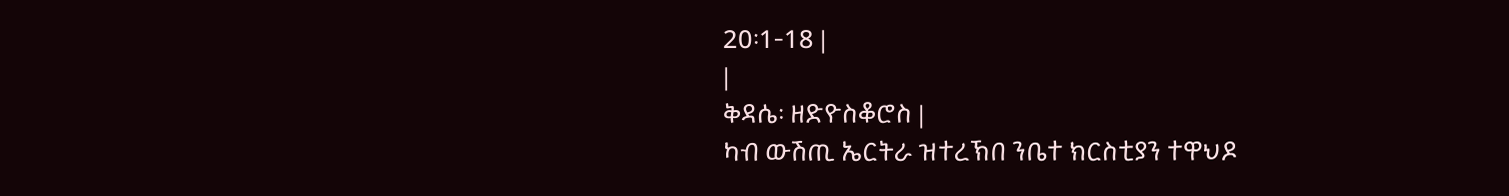20፡1-18 |
|
ቅዳሴ፡ ዘድዮስቆሮስ |
ካብ ውሽጢ ኤርትራ ዝተረኽበ ንቤተ ክርስቲያን ተዋህዶ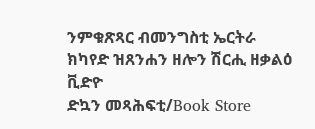ንምቁጽጻር ብመንግስቲ ኤርትራ ክካየድ ዝጸንሐን ዘሎን ሽርሒ ዘቃልዕ ቪድዮ
ድኳን መጻሕፍቲ/Book Store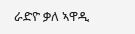ራድዮ ቃለ ኣዋዲ